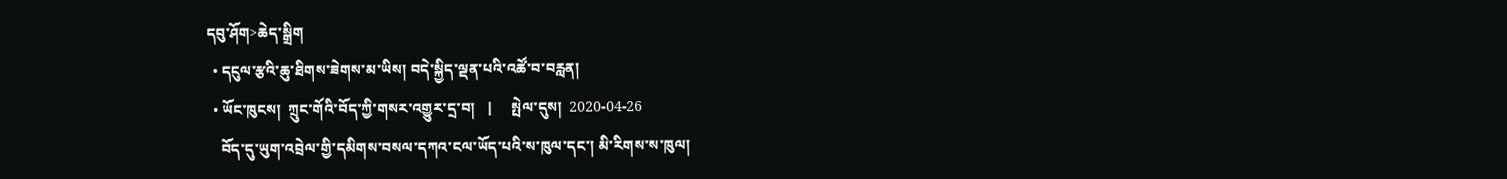དབུ་ཤོག>ཆེད་སྒྲིག
  • དངུལ་རྩའི་ཆུ་ཐིགས་ཟེགས་མ་ཡིས། བདེ་སྐྱིད་ལྡན་པའི་འཚོ་བ་བརླན།
  • ཡོང་ཁུངས།  ཀྲུང་གོའི་བོད་ཀྱི་གསར་འགྱུར་དྲ་བ།   |     སྤེལ་དུས།  2020-04-26
    བོད་དུ་ཡུག་འབྲེལ་གྱི་དམིགས་བསལ་དཀའ་ངལ་ཡོད་པའི་ས་ཁུལ་དང་། མི་རིགས་ས་ཁུལ།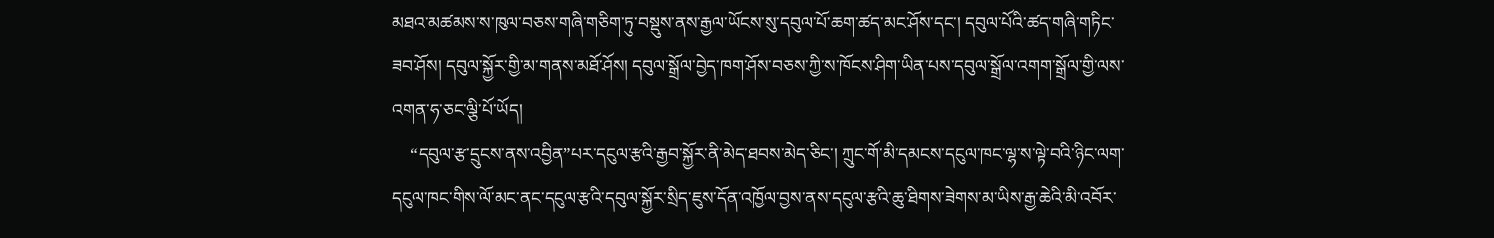མཐའ་མཚམས་ས་ཁུལ་བཅས་གཞི་གཅིག་ཏུ་བསྡུས་ནས་རྒྱལ་ཡོངས་སུ་དབུལ་པོ་ཆག་ཚད་མང་ཤོས་དང་། དབུལ་པོའི་ཚད་གཞི་གཏིང་ཟབ་ཤོས། དབུལ་སྐྱོར་གྱི་མ་གནས་མཐོ་ཤོས། དབུལ་སྒྲོལ་བྱེད་ཁག་ཤོས་བཅས་ཀྱི་ས་ཁོངས་ཤིག་ཡིན་པས་དབུལ་སྒྲོལ་འགག་སྒྲོལ་གྱི་ལས་འགན་ཧ་ཅང་ལྕི་པོ་ཡོད།
    “དབུལ་རྩ་དྲུངས་ནས་འབྱིན”པར་དངུལ་རྩའི་རྒྱབ་སྐྱོར་ནི་མེད་ཐབས་མེད་ཅིང་། ཀྲུང་གོ་མི་དམངས་དངུལ་ཁང་ལྷ་ས་ལྟེ་བའི་ཉིང་ལག་དངུལ་ཁང་གིས་ལོ་མང་ནང་དངུལ་རྩའི་དབུལ་སྐྱོར་སྲིད་ཇུས་དོན་འཁྱོལ་བྱས་ནས་དངུལ་རྩའི་ཆུ་ཐིགས་ཟེགས་མ་ཡིས་རྒྱ་ཆེའི་མི་འབོར་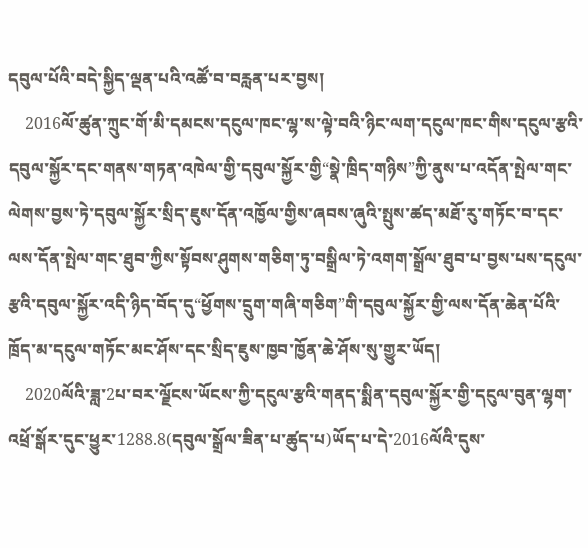དབུལ་པོའི་བདེ་སྐྱིད་ལྡན་པའི་འཚོ་བ་བརླན་པར་བྱས།
    2016ལོ་ཚུན་ཀྲུང་གོ་མི་དམངས་དངུལ་ཁང་ལྷ་ས་ལྟེ་བའི་ཉིང་ལག་དངུལ་ཁང་གིས་དངུལ་རྩའི་དབུལ་སྐྱོར་དང་གནས་གཏན་འཁེལ་གྱི་དབུལ་སྐྱོར་གྱི“སྣེ་ཁྲིད་གཉིས”ཀྱི་ནུས་པ་འདོན་སྤེལ་གང་ལེགས་བྱས་ཏེ་དབུལ་སྐྱོར་སྲིད་ཇུས་དོན་འཁྱོལ་གྱིས་ཞབས་ཞུའི་སྤུས་ཚད་མཐོ་རུ་གཏོང་བ་དང་ལས་དོན་སྤེལ་གང་ཐུབ་ཀྱིས་སྟོབས་ཤུགས་གཅིག་ཏུ་བསྒྲིལ་ཏེ་འགག་སྒྲོལ་ཐུབ་པ་བྱས་པས་དངུལ་རྩའི་དབུལ་སྐྱོར་འདི་ཉིད་བོད་དུ“ཕྱོགས་དྲུག་གཞི་གཅིག”གི་དབུལ་སྐྱོར་གྱི་ལས་དོན་ཆེན་པོའི་ཁྲོད་མ་དངུལ་གཏོང་མང་ཤོས་དང་སྲིད་ཇུས་ཁྱབ་ཁྱོན་ཆེ་ཤོས་སུ་གྱུར་ཡོད།
    2020ལོའི་ཟླ་2པ་བར་ལྗོངས་ཡོངས་ཀྱི་དངུལ་རྩའི་གནད་སྨིན་དབུལ་སྐྱོར་གྱི་དངུལ་བུན་ལྷག་འཕྲོ་སྒོར་དུང་ཕྱུར་1288.8(དབུལ་སྒྲོལ་ཟིན་པ་ཚུད་པ)ཡོད་པ་དེ་2016ལོའི་དུས་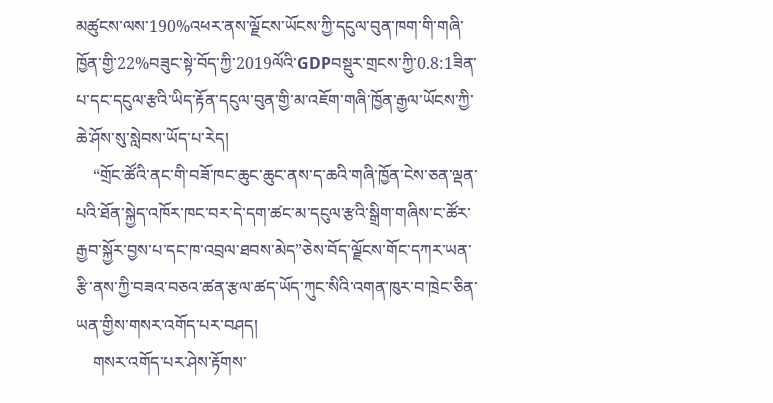མཚུངས་ལས་190%འཕར་ནས་ལྗོངས་ཡོངས་ཀྱི་དངུལ་བུན་ཁག་གི་གཞི་ཁྱོན་གྱི་22%བཟུང་སྟེ་བོད་ཀྱི་2019ལོའི་GDPབསྡུར་གྲངས་ཀྱི་0.8:1ཟིན་པ་དང་དངུལ་རྩའི་ཡིད་རྟོན་དངུལ་བུན་གྱི་མ་འཇོག་གཞི་ཁྱོན་རྒྱལ་ཡོངས་ཀྱི་ཆེ་ཤོས་སུ་སླེབས་ཡོད་པ་རེད།
    “གྲོང་ཚོའི་ནང་གི་བཟོ་ཁང་ཆུང་ཆུང་ནས་ད་ཆའི་གཞི་ཁྱོན་ངེས་ཅན་ལྡན་པའི་ཐོན་སྐྱེད་འཁོར་ཁང་བར་དེ་དག་ཚང་མ་དངུལ་རྩའི་སྒྲིག་གཞིས་ང་ཚོར་རྒྱབ་སྐྱོར་བྱས་པ་དང་ཁ་འབྲལ་ཐབས་མེད”ཅེས་བོད་ལྗོངས་གོང་དཀར་ཡན་རྩི་ནས་ཀྱི་བཟའ་བཅའ་ཚན་རྩལ་ཚད་ཡོད་ཀུང་སིའི་འགན་ཁུར་བ་ཁྲེང་ཅིན་ཡན་གྱིས་གསར་འགོད་པར་བཤད།
    གསར་འགོད་པར་ཤེས་རྟོགས་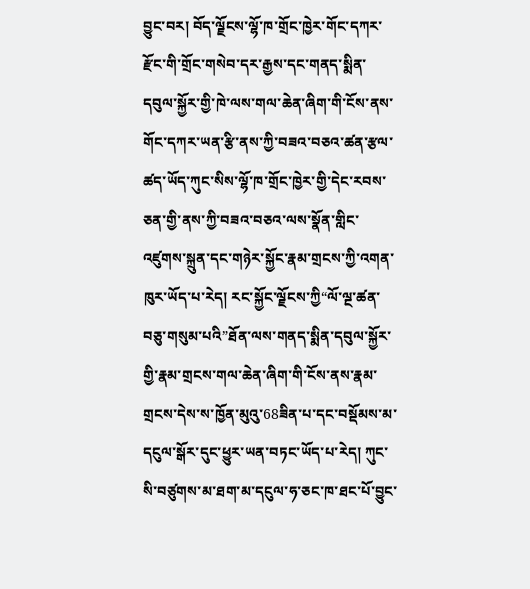བྱུང་བར། བོད་ལྗོངས་ལྷོ་ཁ་གྲོང་ཁྱེར་གོང་དཀར་རྫོང་གི་གྲོང་གསེབ་དར་རྒྱས་དང་གནད་སྨིན་དབུལ་སྐྱོར་གྱི་ཁེ་ལས་གལ་ཆེན་ཞིག་གི་ངོས་ནས་གོང་དཀར་ཡན་རྩི་ནས་ཀྱི་བཟའ་བཅའ་ཚན་རྩལ་ཚད་ཡོད་ཀུང་སིས་ལྷོ་ཁ་གྲོང་ཁྱེར་གྱི་དེང་རབས་ཅན་གྱི་ནས་ཀྱི་བཟའ་བཅའ་ལས་སྣོན་གླིང་འཛུགས་སྐྲུན་དང་གཉེར་སྐྱོང་རྣམ་གྲངས་ཀྱི་འགན་ཁུར་ཡོད་པ་རེད། རང་སྐྱོང་ལྗོངས་ཀྱི“ལོ་ལྔ་ཚན་བཅུ་གསུམ་པའི”ཐོན་ལས་གནད་སྨིན་དབུལ་སྐྱོར་གྱི་རྣམ་གྲངས་གལ་ཆེན་ཞིག་གི་ངོས་ནས་རྣམ་གྲངས་དེས་ས་ཁྱོན་མུའུ་68ཟིན་པ་དང་བསྡོམས་མ་དངུལ་སྒོར་དུང་ཕྱུར་ཡན་བཏང་ཡོད་པ་རེད། ཀུང་སི་བཙུགས་མ་ཐག་མ་དངུལ་ཧ་ཅང་ཁ་ཐང་པོ་བྱུང་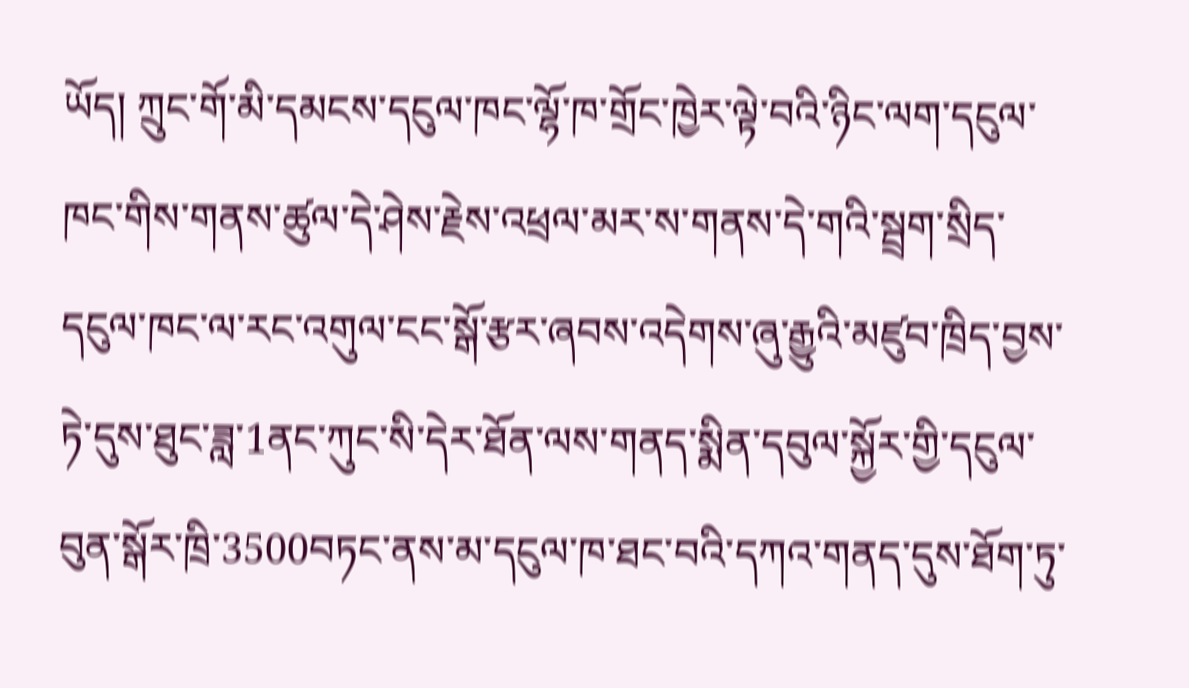ཡོད། ཀྲུང་གོ་མི་དམངས་དངུལ་ཁང་ལྷོ་ཁ་གྲོང་ཁྱེར་ལྟེ་བའི་ཉིང་ལག་དངུལ་ཁང་གིས་གནས་ཚུལ་དེ་ཤེས་རྗེས་འཕྲལ་མར་ས་གནས་དེ་གའི་སྦྲག་སྲིད་དངུལ་ཁང་ལ་རང་འགུལ་ངང་སྒོ་རྩར་ཞབས་འདེགས་ཞུ་རྒྱུའི་མཛུབ་ཁྲིད་བྱས་ཏེ་དུས་ཐུང་ཟླ་1ནང་ཀུང་སི་དེར་ཐོན་ལས་གནད་སྨིན་དབུལ་སྐྱོར་གྱི་དངུལ་བུན་སྒོར་ཁྲི་3500བཏང་ནས་མ་དངུལ་ཁ་ཐང་བའི་དཀའ་གནད་དུས་ཐོག་ཏུ་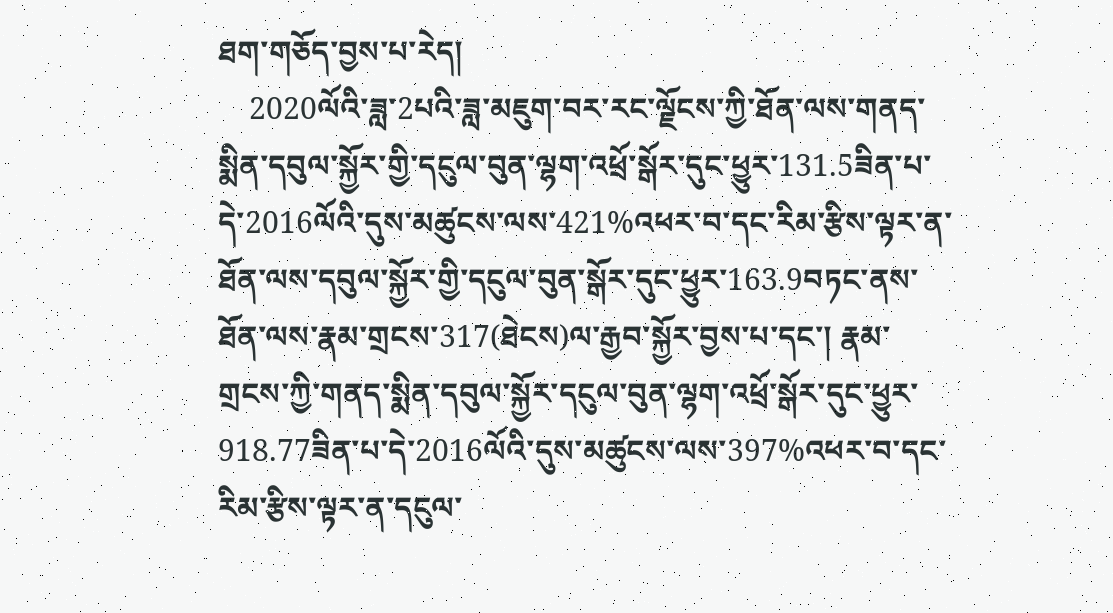ཐག་གཅོད་བྱས་པ་རེད།
    2020ལོའི་ཟླ་2པའི་ཟླ་མཇུག་བར་རང་ལྗོངས་ཀྱི་ཐོན་ལས་གནད་སྨིན་དབུལ་སྐྱོར་གྱི་དངུལ་བུན་ལྷག་འཕྲོ་སྒོར་དུང་ཕྱུར་131.5ཟིན་པ་དེ་2016ལོའི་དུས་མཚུངས་ལས་421%འཕར་བ་དང་རིམ་རྩིས་ལྟར་ན་ཐོན་ལས་དབུལ་སྐྱོར་གྱི་དངུལ་བུན་སྒོར་དུང་ཕྱུར་163.9བཏང་ནས་ཐོན་ལས་རྣམ་གྲངས་317(ཐེངས)ལ་རྒྱབ་སྐྱོར་བྱས་པ་དང་། རྣམ་གྲངས་ཀྱི་གནད་སྨིན་དབུལ་སྐྱོར་དངུལ་བུན་ལྷག་འཕྲོ་སྒོར་དུང་ཕྱུར་918.77ཟིན་པ་དེ་2016ལོའི་དུས་མཚུངས་ལས་397%འཕར་བ་དང་རིམ་རྩིས་ལྟར་ན་དངུལ་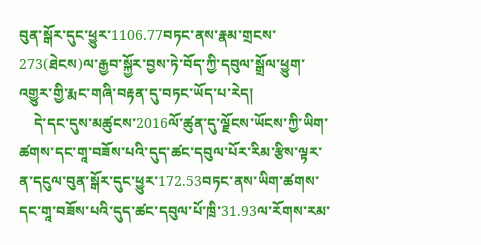བུན་སྒོར་དུང་ཕྱུར་1106.77བཏང་ནས་རྣམ་གྲངས་273(ཐེངས)ལ་རྒྱབ་སྐྱོར་བྱས་ཏེ་བོད་ཀྱི་དབུལ་སྒྲོལ་ཕྱུག་འགྱུར་གྱི་རྨང་གཞི་བརྟན་དུ་བཏང་ཡོད་པ་རེད།
    དེ་དང་དུས་མཚུངས་2016ལོ་ཚུན་དུ་ལྗོངས་ཡོངས་ཀྱི་ཡིག་ཚགས་དང་གཱ་བཟོས་པའི་དུད་ཚང་དབུལ་པོར་རིམ་རྩིས་ལྟར་ན་དངུལ་བུན་སྒོར་དུང་ཕྱུར་172.53བཏང་ནས་ཡིག་ཚགས་དང་གཱ་བཟོས་པའི་དུད་ཚང་དབུལ་པོ་ཁྲི་31.93ལ་རོགས་རམ་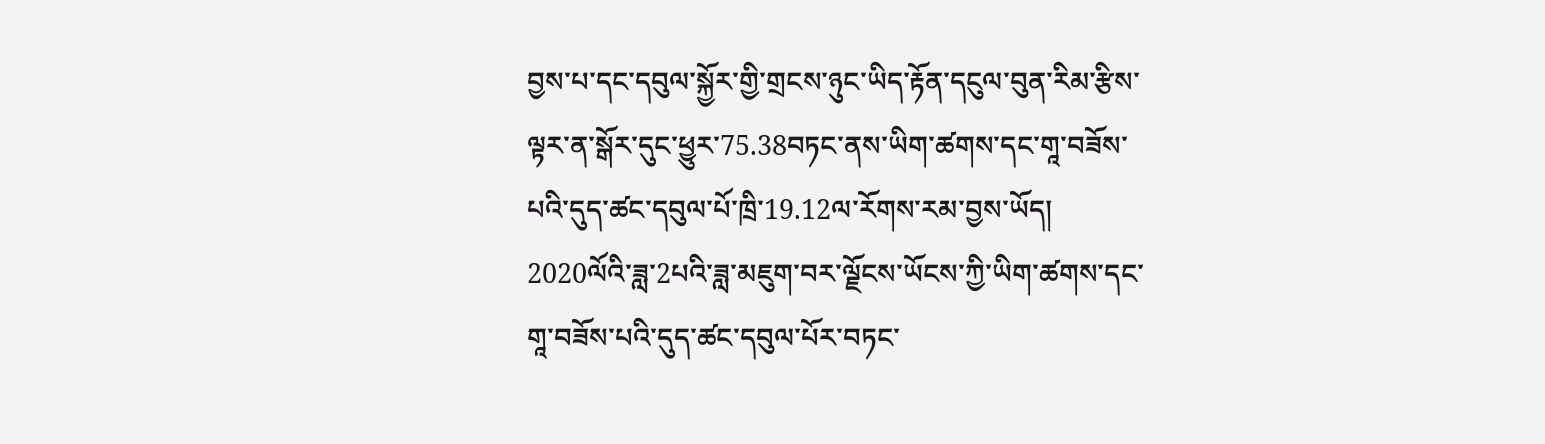བྱས་པ་དང་དབུལ་སྐྱོར་གྱི་གྲངས་ཉུང་ཡིད་རྟོན་དངུལ་བུན་རིམ་རྩིས་ལྟར་ན་སྒོར་དུང་ཕྱུར་75.38བཏང་ནས་ཡིག་ཚགས་དང་གཱ་བཟོས་པའི་དུད་ཚང་དབུལ་པོ་ཁྲི་19.12ལ་རོགས་རམ་བྱས་ཡོད། 2020ལོའི་ཟླ་2པའི་ཟླ་མཇུག་བར་ལྗོངས་ཡོངས་ཀྱི་ཡིག་ཚགས་དང་གཱ་བཟོས་པའི་དུད་ཚང་དབུལ་པོར་བཏང་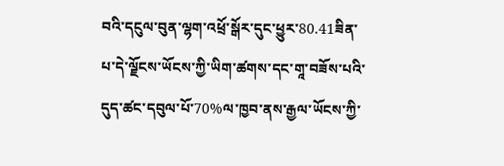བའི་དངུལ་བུན་ལྷག་འཕྲོ་སྒོར་དུང་ཕྱུར་80.41ཟིན་པ་དེ་ལྗོངས་ཡོངས་ཀྱི་ཡིག་ཚགས་དང་གཱ་བཟོས་པའི་དུད་ཚང་དབུལ་པོ་70%ལ་ཁྱབ་ནས་རྒྱལ་ཡོངས་ཀྱི་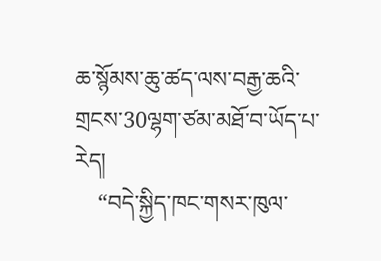ཆ་སྙོམས་ཆུ་ཚད་ལས་བརྒྱ་ཆའི་གྲངས་30ལྷག་ཙམ་མཐོ་བ་ཡོད་པ་རེད།
    “བདེ་སྐྱིད་ཁང་གསར་ཁུལ་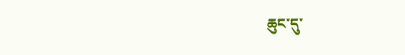ཆུང་དུ་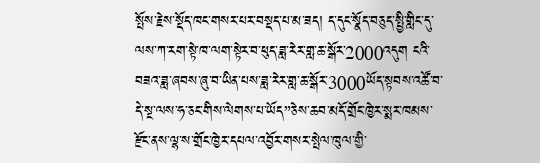སྤོས་རྗེས་སྡོད་ཁང་གསར་པར་བསྡད་པ་མ་ཟད། ད་དུང་སྣོད་བཅུད་སྤྱི་གླིང་དུ་ལས་ཀ་རག་སྟེ་ཁ་ལག་སྟེར་བ་ཕུད་ཟླ་རེར་གླ་ཆ་སྒོར་2000འདུག ངའི་བཟའ་ཟླ་ཞབས་ཞུ་བ་ཡིན་པས་ཟླ་རེར་གླ་ཆ་སྒོར་3000ཡོད་སྟབས་འཚོ་བ་དེ་སྔ་ལས་ཧ་ཅང་གིས་ལེགས་པ་ཡོད”ཅེས་ཆབ་མདོ་གྲོང་ཁྱེར་སྨར་ཁམས་རྫོང་ནས་ལྷ་ས་གྲོང་ཁྱེར་དཔལ་འབྱོར་གསར་སྤེལ་ཁུལ་གྱི་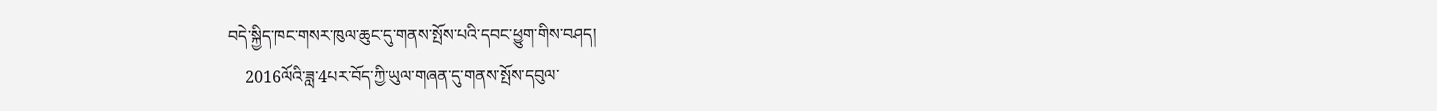བདེ་སྐྱིད་ཁང་གསར་ཁུལ་ཆུང་དུ་གནས་སྤོས་པའི་དབང་ཕྱུག་གིས་བཤད།
    2016ལོའི་ཟླ་4པར་བོད་ཀྱི་ཡུལ་གཞན་དུ་གནས་སྤོས་དབུལ་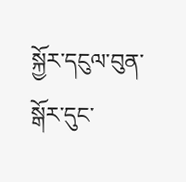སྐྱོར་དངུལ་བུན་སྒོར་དུང་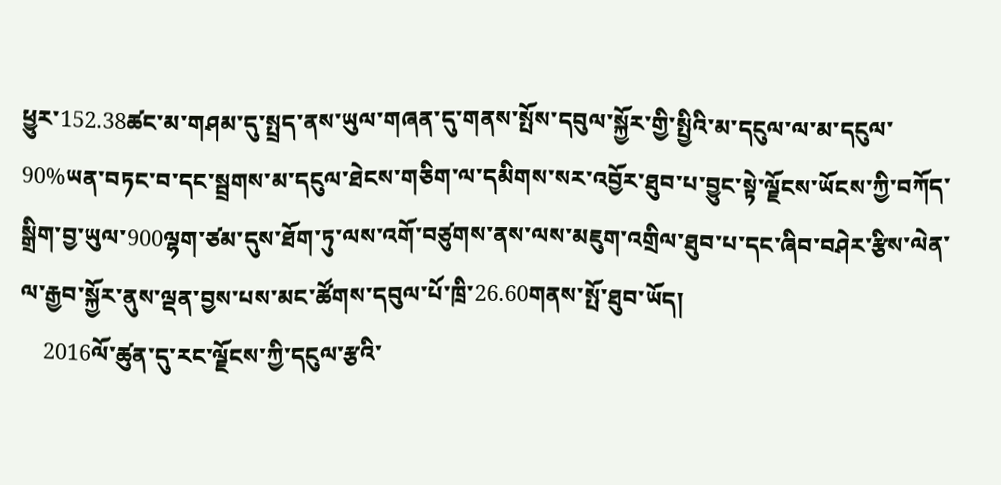ཕྱུར་152.38ཚང་མ་གཤམ་དུ་སྤྲད་ནས་ཡུལ་གཞན་དུ་གནས་སྤོས་དབུལ་སྐྱོར་གྱི་སྤྱིའི་མ་དངུལ་ལ་མ་དངུལ་90%ཡན་བཏང་བ་དང་སྦྲགས་མ་དངུལ་ཐེངས་གཅིག་ལ་དམིགས་སར་འབྱོར་ཐུབ་པ་བྱུང་སྟེ་ལྗོངས་ཡོངས་ཀྱི་བཀོད་སྒྲིག་བྱ་ཡུལ་900ལྷག་ཙམ་དུས་ཐོག་ཏུ་ལས་འགོ་བཙུགས་ནས་ལས་མཇུག་འགྲིལ་ཐུབ་པ་དང་ཞིབ་བཤེར་རྩིས་ལེན་ལ་རྒྱབ་སྐྱོར་ནུས་ལྡན་བྱས་པས་མང་ཚོགས་དབུལ་པོ་ཁྲི་26.60གནས་སྤོ་ཐུབ་ཡོད།
    2016ལོ་ཚུན་དུ་རང་ལྗོངས་ཀྱི་དངུལ་རྩའི་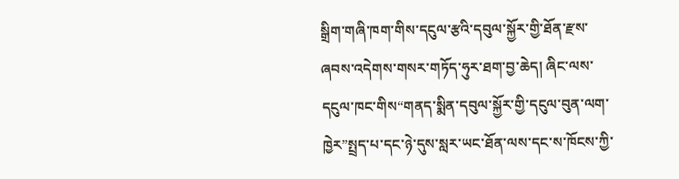སྒྲིག་གཞི་ཁག་གིས་དངུལ་རྩའི་དབུལ་སྐྱོར་གྱི་ཐོན་རྫས་ཞབས་འདེགས་གསར་གཏོད་ཧུར་ཐག་བྱ་ཆེད། ཞིང་ལས་དངུལ་ཁང་གིས“གནད་སྨིན་དབུལ་སྐྱོར་གྱི་དངུལ་བུན་ལག་ཁྱེར”སྤྲད་པ་དང་ཉེ་དུས་སླར་ཡང་ཐོན་ལས་དང་ས་ཁོངས་ཀྱི་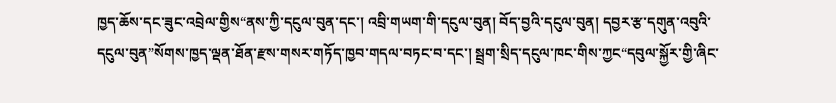ཁྱད་ཆོས་དང་ཟུང་འབྲེལ་གྱིས“ནས་ཀྱི་དངུལ་བུན་དང་། འབྲི་གཡག་གི་དངུལ་བུན། བོད་བྱའི་དངུལ་བུན། དབྱར་རྩ་དགུན་འབུའི་དངུལ་བུན”སོགས་ཁྱད་ལྡན་ཐོན་རྫས་གསར་གཏོད་ཁྱབ་གདལ་བཏང་བ་དང་། སྦྲག་སྲིད་དངུལ་ཁང་གིས་ཀྱང“དབུལ་སྐྱོར་གྱི་ཞིང་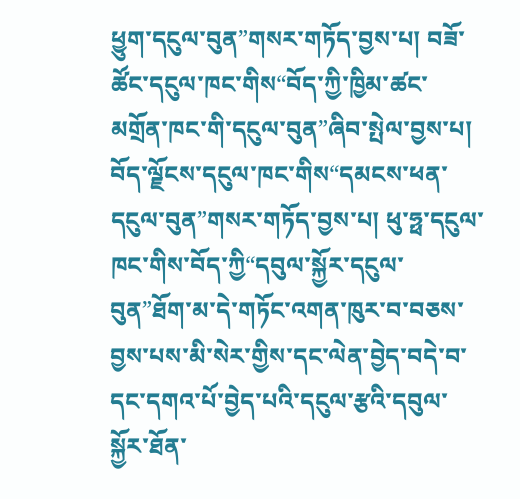ཕྱུག་དངུལ་བུན”གསར་གཏོད་བྱས་པ། བཟོ་ཚོང་དངུལ་ཁང་གིས“བོད་ཀྱི་ཁྱིམ་ཚང་མགྲོན་ཁང་གི་དངུལ་བུན”ཞིབ་སྤེལ་བྱས་པ། བོད་ལྗོངས་དངུལ་ཁང་གིས“དམངས་ཕན་དངུལ་བུན”གསར་གཏོད་བྱས་པ། ཕུ་ཧྥ་དངུལ་ཁང་གིས་བོད་ཀྱི“དབུལ་སྐྱོར་དངུལ་བུན”ཐོག་མ་དེ་གཏོང་འགན་ཁུར་བ་བཅས་བྱས་པས་མི་སེར་གྱིས་དང་ལེན་བྱེད་བདེ་བ་དང་དགའ་པོ་བྱེད་པའི་དངུལ་རྩའི་དབུལ་སྐྱོར་ཐོན་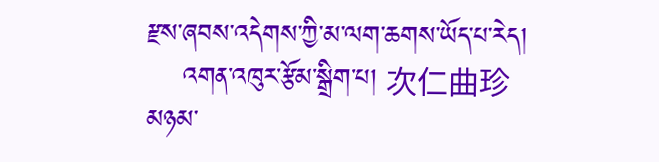རྫས་ཞབས་འདེགས་ཀྱི་མ་ལག་ཆགས་ཡོད་པ་རེད།
    འགན་འཁུར་རྩོམ་སྒྲིག་པ། 次仁曲珍
མཉམ་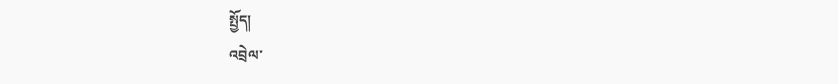སྤྱོད།
འབྲེལ་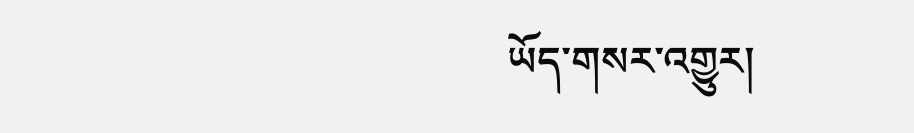ཡོད་གསར་འགྱུར།